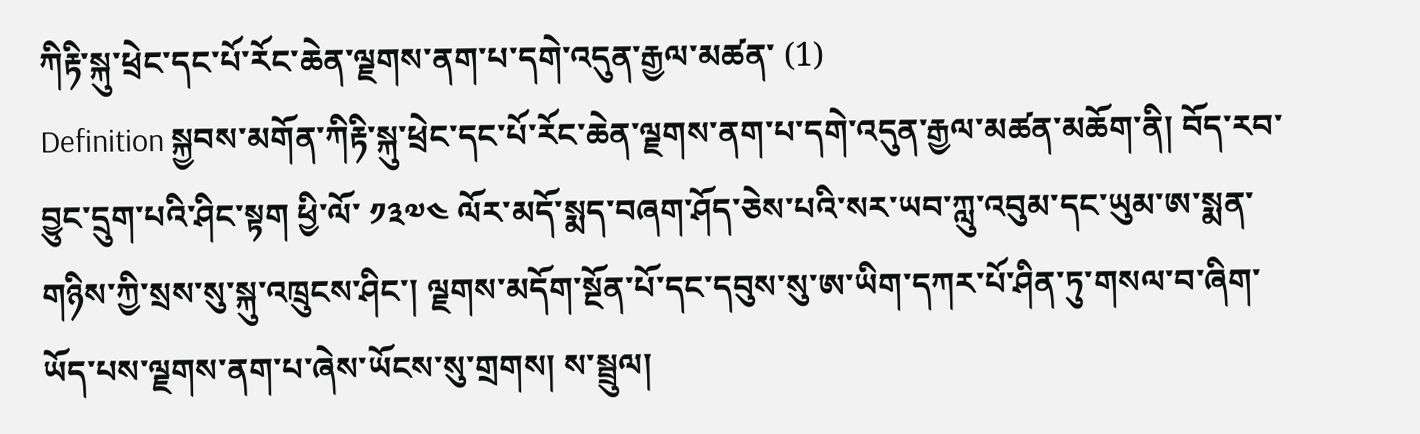ཀིརྟི་སྐུ་ཕྲེང་དང་པོ་རོང་ཆེན་ལྗགས་ནག་པ་དགེ་འདུན་རྒྱལ་མཚན་ (1)
Definition སྐྱབས་མགོན་ཀིརྟི་སྐུ་ཕྲེང་དང་པོ་རོང་ཆེན་ལྗགས་ནག་པ་དགེ་འདུན་རྒྱལ་མཚན་མཆོག་ནི། བོད་རབ་བྱུང་དྲུག་པའི་ཤིང་སྟག ཕྱི་ལོ་ ༡༣༧༤ ལོར་མདོ་སྨད་བཞག་ཤོད་ཅེས་པའི་སར་ཡབ་ཀླུ་འབུམ་དང་ཡུམ་ཨ་སྨན་གཉིས་ཀྱི་སྲས་སུ་སྐུ་འཁྲུངས་ཤིང་། ལྗགས་མདོག་སྔོན་པོ་དང་དབུས་སུ་ཨ་ཡིག་དཀར་པོ་ཤིན་ཏུ་གསལ་བ་ཞིག་ཡོད་པས་ལྗགས་ནག་པ་ཞེས་ཡོངས་སུ་གྲགས། ས་སྦྲུལ།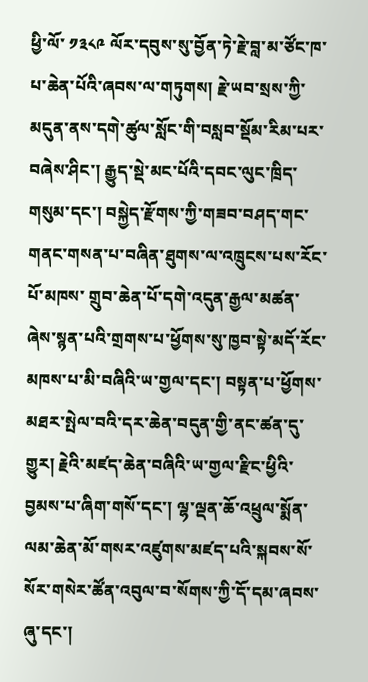ཕྱི་ལོ་ ༡༣༨༩ ལོར་དབུས་སུ་བྱོན་ཏེ་རྗེ་བླ་མ་ཙོང་ཁ་པ་ཆེན་པོའི་ཞབས་ལ་གཏུགས། རྗེ་ཡབ་སྲས་ཀྱི་མདུན་ནས་དགེ་ཚུལ་སློང་གི་བསླབ་སྡོམ་རིམ་པར་བཞེས་ཤིང་། རྒྱུད་སྡེ་མང་པོའི་དབང་ལུང་ཁྲིད་གསུམ་དང་། བསྐྱེད་རྫོགས་ཀྱི་གཟབ་བཤད་གང་གནང་གསན་པ་བཞིན་ཐུགས་ལ་འཁྲུངས་པས་རོང་པོ་མཁས་ གྲུབ་ཆེན་པོ་དགེ་འདུན་རྒྱལ་མཚན་ཞེས་སྙན་པའི་གྲགས་པ་ཕྱོགས་སུ་ཁྱབ་སྟེ་མདོ་རོང་མཁས་པ་མི་བཞིའི་ཡ་གྱལ་དང་། བསྟན་པ་ཕྱོགས་མཐར་སྤེལ་བའི་དར་ཆེན་བདུན་གྱི་ནང་ཚན་དུ་གྱུར། རྗེའི་མཛད་ཆེན་བཞིའི་ཡ་གྱལ་རྫིང་ཕྱིའི་བྱམས་པ་ཞིག་གསོ་དང་། ལྷ་ལྡན་ཆོ་འཕྲུལ་སྨོན་ལམ་ཆེན་མོ་གསར་འཛུགས་མཛད་པའི་སྐབས་སོ་སོར་གསེར་ཚོན་འབུལ་བ་སོགས་ཀྱི་དོ་དམ་ཞབས་ཞུ་དང་།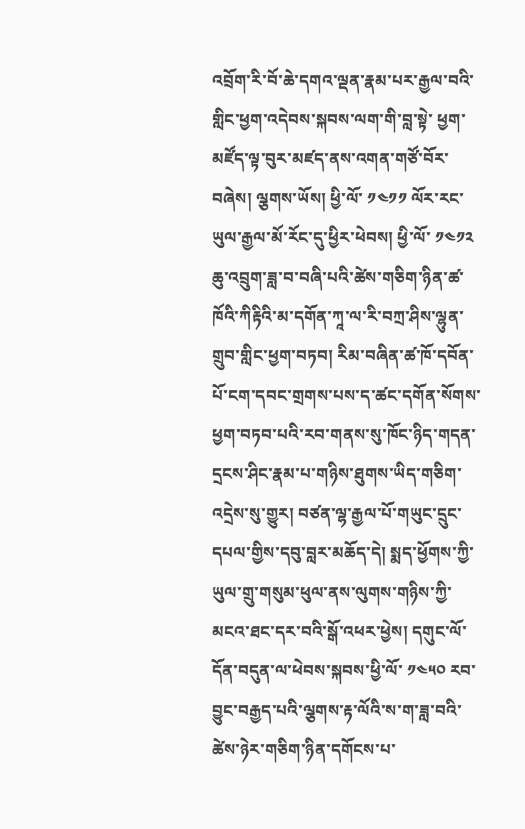འབྲོག་རི་བོ་ཆེ་དགའ་ལྡན་རྣམ་པར་རྒྱལ་བའི་གླིང་ཕྱག་འདེབས་སྐབས་ལག་གི་བླ་སྟེ་ ཕྱག་མཛོད་ལྟ་བུར་མཛད་ནས་འགན་གཙོ་བོར་བཞེས། ལྕགས་ཡོས། ཕྱི་ལོ་ ༡༤༡༡ ལོར་རང་ཡུལ་རྒྱལ་མོ་རོང་དུ་ཕྱིར་ཕེབས། ཕྱི་ལོ་ ༡༤༡༢ ཆུ་འབྲུག་ཟླ་བ་བཞི་པའི་ཚེས་གཅིག་ཉིན་ཚ་ཁོའི་ཀིརྟིའི་མ་དགོན་ཀཱ་ལ་རི་བཀྲ་ཤིས་ལྷུན་གྲུབ་གླིང་ཕྱག་བཏབ། རིམ་བཞིན་ཚ་ཁོ་དབོན་པོ་ངག་དབང་གྲགས་པས་ད་ཚང་དགོན་སོགས་ཕྱག་བཏབ་པའི་རབ་གནས་སུ་ཁོང་ཉིད་གདན་དྲངས་ཤིང་རྣམ་པ་གཉིས་ཐུགས་ཡིད་གཅིག་འདྲེས་སུ་གྱུར། བཙན་ལྷ་རྒྱལ་པོ་གཡུང་དྲུང་དཔལ་གྱིས་དབུ་བླར་མཆོད་དེ། སྨད་ཕྱོགས་ཀྱི་ཡུལ་གྲུ་གསུམ་ཕུལ་ནས་ལུགས་གཉིས་ཀྱི་མངའ་ཐང་དར་བའི་སྒོ་འཕར་ཕྱེས། དགུང་ལོ་དོན་བདུན་ལ་ཕེབས་སྐབས་ཕྱི་ལོ་ ༡༤༥༠ རབ་བྱུང་བརྒྱད་པའི་ལྕགས་རྟ་ལོའི་ས་ག་ཟླ་བའི་ཚེས་ཉེར་གཅིག་ཉིན་དགོངས་པ་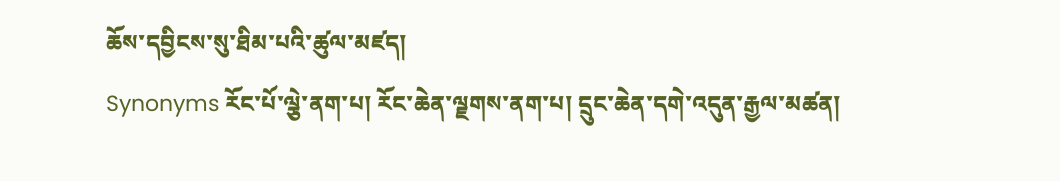ཆོས་དབྱིངས་སུ་ཐིམ་པའི་ཚུལ་མཛད།
Synonyms རོང་པོ་ལྕེ་ནག་པ། རོང་ཆེན་ལྗགས་ནག་པ། དྲུང་ཆེན་དགེ་འདུན་རྒྱལ་མཚན།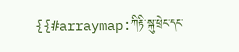{{#arraymap:ཀིརྟི་སྐུ་ཕྲེང་དང་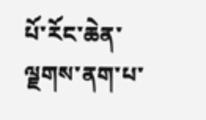པོ་རོང་ཆེན་ལྗགས་ནག་པ་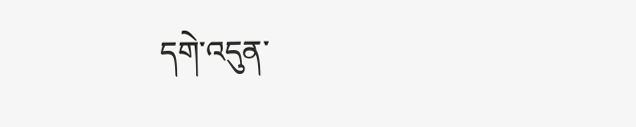དགེ་འདུན་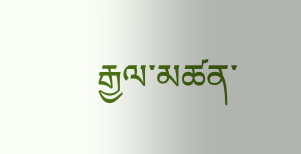རྒྱལ་མཚན་